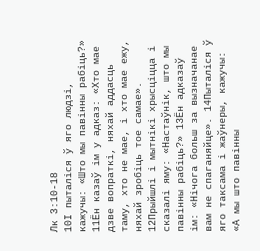Лк 3:10-18
10І пыталіся ў яго людзі, кажучы: «Што мы павінны рабіць?» 11Ён казаў ім у адказ: «Хто мае дзве вопраткі, няхай аддасць таму, хто не мае, і хто мае ежу, няхай зробіць тое самае». 12Прыйшлі і мытнікі хрысціцца і сказалі яму: «Настаўнік, што мы павінны рабіць?» 13Ён адказаў ім: «Нічога больш за вызначанае вам не спаганяйце». 14Пыталіся ў яго таксама і жаўнеры, кажучы: «А мы што павінны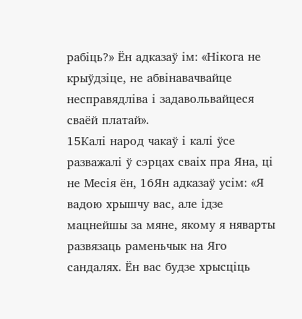рабіць?» Ён адказаў ім: «Нікога не крыўдзіце, не абвінавачвайце несправядліва і задавольвайцеся сваёй платай».
15Калі народ чакаў і калі ўсе разважалі ў сэрцах сваіх пра Яна, ці не Месія ён, 16Ян адказаў усім: «Я вадою хрышчу вас, але ідзе мацнейшы за мяне, якому я няварты развязаць раменьчык на Яго сандалях. Ён вас будзе хрысціць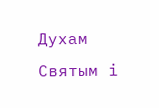Духам Святым і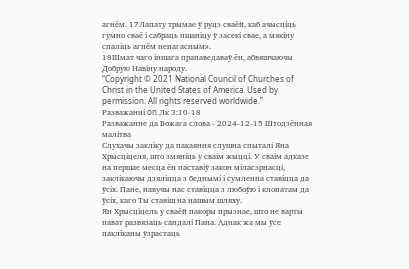агнём. 17Лапату трымае ў руцэ сваёй, каб ачысціць гумно сваё і сабраць пшаніцу ў засекі свае, а мякіну спаліць агнём непагасным».
18Шмат чаго іншага прапаведаваў ён, абвяшчаючы Добрую Навіну народу.
“Copyright © 2021 National Council of Churches of Christ in the United States of America. Used by permission. All rights reserved worldwide.”
Разважанні on Лк 3:10-18
Разважанне да Божага слова - 2024-12-15 Штодзённая малітва
Слухачы закліку да пакаяння слушна спыталі Яна Хрысціцеля, што змяніць у сваім жыцці. У сваім адказе на першае месца ён паставіў закон міласэрнасці, заклікаючы дзяліцца з беднымі і сумленна ставіцца да ўсіх. Пане, навучы нас ставіцца з любоўю і клопатам да ўсіх, каго Ты ставіш на нашым шляху.
Ян Хрысціцель у сваёй пакоры прызнае, што не варты нават развязаць сандалі Пана. Аднак жа мы ўсе пакліканы ўзрастаць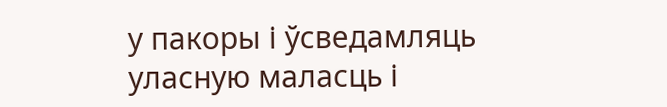у пакоры і ўсведамляць уласную маласць і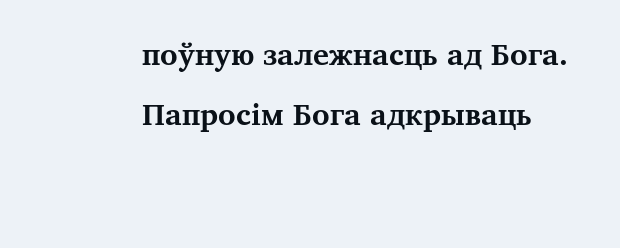поўную залежнасць ад Бога. Папросім Бога адкрываць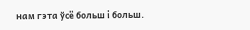нам гэта ўсё больш і больш.